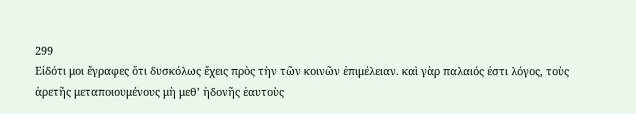299
Εἰδότι μοι ἔγραφες ὅτι δυσκόλως ἔχεις πρὸς τὴν τῶν κοινῶν ἐπιμέλειαν. καὶ γὰρ παλαιός ἐστι λόγος, τοὺς ἀρετῆς μεταποιουμένους μὴ μεθʼ ἡδονῆς ἑαυτοὺς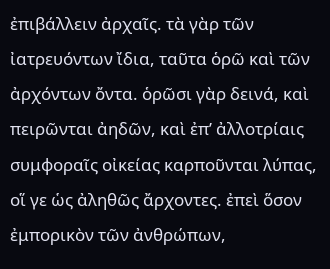ἐπιβάλλειν ἀρχαῖς. τὰ γὰρ τῶν ἰατρευόντων ἴδια, ταῦτα ὁρῶ καὶ τῶν ἀρχόντων ὄντα. ὁρῶσι γὰρ δεινά, καὶ πειρῶνται ἀηδῶν, καὶ ἐπʼ ἀλλοτρίαις συμφοραῖς οἰκείας καρποῦνται λύπας, οἵ γε ὡς ἀληθῶς ἄρχοντες. ἐπεὶ ὅσον ἐμπορικὸν τῶν ἀνθρώπων,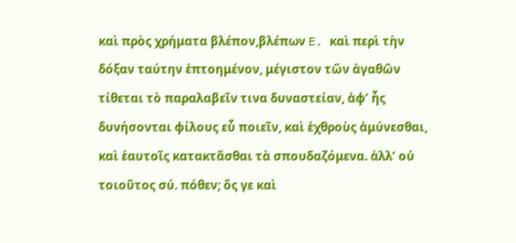καὶ πρὸς χρήματα βλέπον,βλέπων E. καὶ περὶ τὴν δόξαν ταύτην ἐπτοημένον, μέγιστον τῶν ἀγαθῶν τίθεται τὸ παραλαβεῖν τινα δυναστείαν, ἀφʼ ἧς δυνήσονται φίλους εὖ ποιεῖν, καὶ ἐχθροὺς ἀμύνεσθαι, καὶ ἑαυτοῖς κατακτᾶσθαι τὰ σπουδαζόμενα. ἀλλʼ οὐ τοιοῦτος σύ. πόθεν; ὅς γε καὶ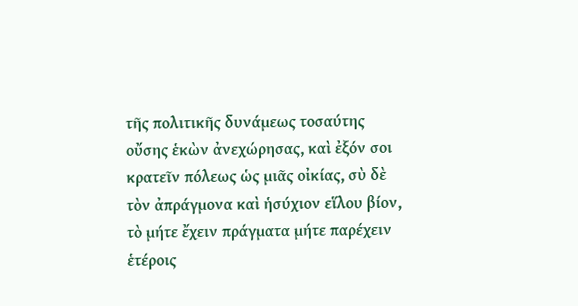τῆς πολιτικῆς δυνάμεως τοσαύτης οὔσης ἑκὼν ἀνεχώρησας, καὶ ἐξόν σοι κρατεῖν πόλεως ὡς μιᾶς οἰκίας, σὺ δὲ τὸν ἀπράγμονα καὶ ἡσύχιον εἵλου βίον, τὸ μήτε ἔχειν πράγματα μήτε παρέχειν ἑτέροις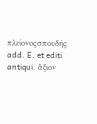πλείονοςσπουδῆς add. E. et editi antiqui. ἄξιον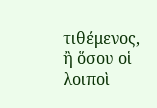τιθέμενος, ἢ ὅσου οἱ λοιποὶ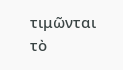τιμῶνται τὸ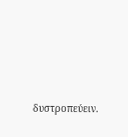δυστροπεύειν.